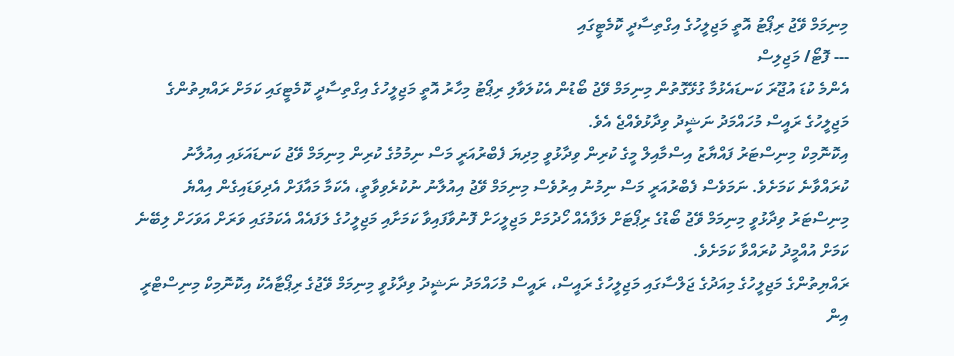މިނިމަމް ވޭޖު ރިޕޯޓު އޮތީ މަޖިލީހުގެ އިގްތިސާދީ ކޮމެޓީގައި
--- ފޮޓޯ/ މަޖިލިސް
އެންމެ ކުޑަ އުޖޫރަ ކަނޑައެޅުމާ ގުޅޭގޮތުން މިނިމަމް ވޭޖު ބޯޑުން އެކުލަވާލި ރިޕޯޓު މިހާރު އޮތީ މަޖިލީހުގެ އިގްތިސާދީ ކޮމެޓީގައި ކަމަށް ރައްޔިތުންގެ މަޖިލީހުގެ ރައީސް މުހައްމަދު ނަޝީދު ވިދާޅުވެއްޖެ އެވެ.
އިކޮނޮމިކް މިނިސްޓަރު ފައްޔާޒު އިސްމާއިލް މީގެ ކުރިން ވިދާޅުވީ މިދިޔަ ފެބްރުއަރީ މަސް ނިމުމުގެ ކުރިން މިނިމަމް ވޭޖު ކަނޑައަޅައި އިއުލާނު ކުރައްވާނެ ކަމަށެވެ. ނަމަވެސް ފެބްރުއަރީ މަސް ނިމުނު އިރުވެސް މިނިމަމް ވޭޖު އިއުލާނު ނުކުރެވިވާތީ، އެކަމާ މައާފަށް އެދިވަޑައިގެން އިއްޔެ މިނިސްޓަރު ވިދާޅުވީ މިނިމަމް ވޭޖު ބޯޑުގެ ރިޕޯޓަށް ލަފާއެއް ހޯދުމަށް މަޖިލީހަށް ފޮނުވާފައިވާ ކަމަށާއި މަޖިލީހުގެ ލަފައެއް އެކަމުގައި ވަރަށް އަވަހަށް ލިބޭނެ ކަމަށް އުއްމީދު ކުރައްވާ ކަމަށެވެ.
ރައްޔިތުންގެ މަޖިލީހުގެ މިއަދުގެ ޖަލްސާގައި މަޖިލީހުގެ ރައީސް، ރައީސް މުހައްމަދު ނަޝީދު ވިދާޅުވީ މިނިމަމް ވޭޖުގެ ރިޕޯޓާއެކު އިކޮނޮމިކް މިނިސްޓްރީ އިން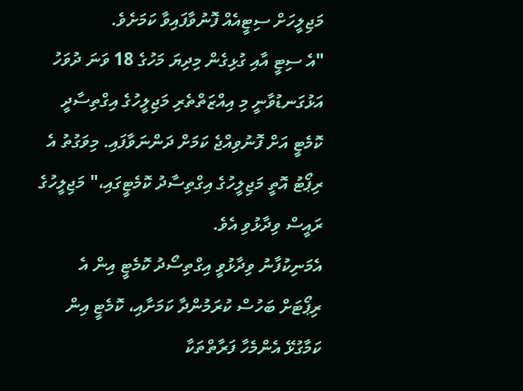މަޖިލީހަށް ސިޓީއެއް ފޮނުވާފައިވާ ކަމަށެވެ.
"އެ ސިޓީ އާއި ގުޅިގެން މިދިޔަ މަހުގެ 18 ވަނަ ދުވަހު އަޅުގަނޑުވާނީ މި އިއްޒަތްތެރި މަޖިލީހުގެ އިގްތިސާދީ ކޮމެޓީ އަށް ފޮނުވިއްޖެ ކަމަށް ދަންނަވާފައި. މިވަގުތު އެ ރިޕޯޓު އޮތީ މަޖިލީހުގެ އިގްތިސާދު ކޮމެޓީގައި،" މަޖިލީހުގެ ރައީސް ވިދާޅުވި އެވެ.
އެމަނިކުފާނު ވިދާޅުވީ އިގްތިސޯދު ކޮމެޓީ އިން އެ ރިޕޯޓަށް ބަހުސް ކުރަމުންދާ ކަމަށާއި، ކޮމެޓީ އިން ކަމާގުޅޭ އެންމެހާ ފަރާތްތަކާ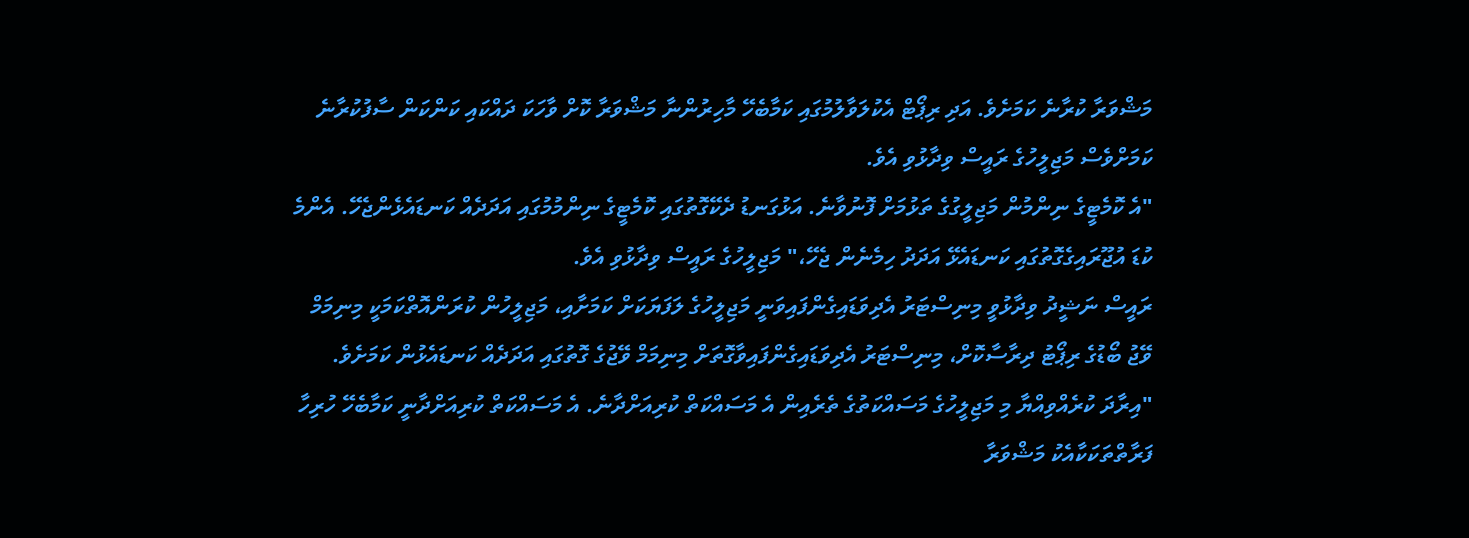މަޝްވަރާ ކުރާނެ ކަމަށެވެ. އަދި ރިޕޯޓް އެކުލަވާލުމުގައި ކަމާބެހޭ މާހިރުންނާ މަޝްވަރާ ކޮށް ވާހަކަ ދައްކައި ކަންކަން ސާފުކުރާނެ ކަމަށްވެސް މަޖިލީހުގެ ރައީސް ވިދާޅުވި އެވެ.
"އެ ކޮމެޓީގެ ނިންމުން މަޖިލީގުގެ ތަޅުމަށް ފޮނުވާނެ. އަޅުގަނޑު ދެކޭގޮތުގައި ކޮމެޓީގެ ނިންމުމުގައި އަދަދެއް ކަނޑައެޅެންޖެހޭ. އެންމެ ކުޑަ އުޖޫރައިގެގޮތުގައި ކަނޑައެޅޭ އަދަދު ހިމެނެން ޖެހޭ،" މަޖިލީހުގެ ރައީސް ވިދާޅުވި އެވެ.
ރައީސް ނަޝީދު ވިދާޅުވީ މިނިސްޓަރު އެދިވަޑައިގެންފައިވަނީ މަޖިލީހުގެ ލަފަޔަކަށް ކަމަށާއި، މަޖިލީހުން ކުރަންއޮތްކަމަކީ މިނިމަމް ވޭޖު ބޯޑުގެ ރިޕޯޓު ދިރާސާކޮށް، މިނިސްޓަރު އެދިވަޑައިގެންފައިވާގޮތަށް މިނިމަމް ވޭޖުގެ ގޮތުގައި އަދަދެއް ކަނޑައެޅުން ކަމަށެވެ.
"އިރާދަ ކުރެއްވިއްޔާ މި މަޖިލީހުގެ މަސައްކަތުގެ ތެރެއިން އެ މަސައްކަތް ކުރިއަށްދާނެ. އެ މަސައްކަތް ކުރިއަށްދާނީ ކަމާބެހޭ ހުރިހާ ފަރާތްތަކަކާއެކު މަޝްވަރާ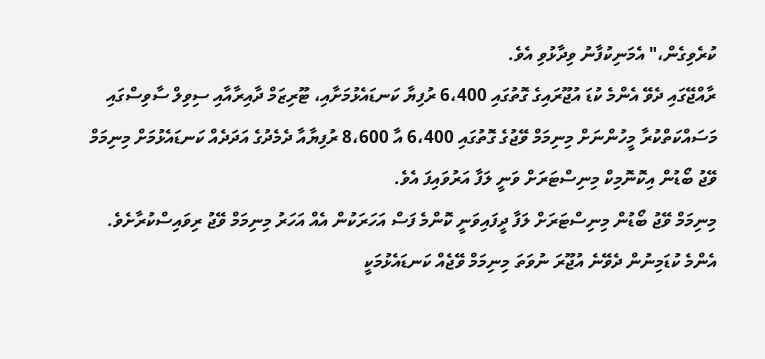ކުރެވިގެން،" އެމަނިކުފާނު ވިދާޅުވި އެވެ.
ރާއްޖޭގައި ދެވޭ އެންމެ ކުޑަ އުޖޫރައިގެ ގޮތުގައި 6،400 ރުފިޔާ ކަނޑައެޅުމަށާއި، ޓޫރިޒަމް ދާއިރާއާއި ސިވިލް ސާވިސްގައި މަސައްކަތްކުރާ މީހުންނަށް މިނިމަމް ވޭޖުގެ ގޮތުގައި 6،400 އާ 8،600 ރުފިޔާއާ ދެމެދުގެ އަދަދެއް ކަނޑައެޅުމަށް މިނިމަމް ވޭޖު ބޯޑުން އިކޮނޮމިކް މިނިސްޓަރަށް ވަނީ ލަފާ އަރުވައިފަ އެވެ.
މިނިމަމް ވޭޖު ބޯޑުން މިނިސްޓަރަށް ލަފާ ދީފައިވަނީ ކޮންމެ ފަސް އަހަރަކުން އެއް އަހަރު މިނިމަމް ވޭޖު ރިވައިސްކުރާށެވެ.
އެންމެ ކުޑަމިނުން ދެވޭނެ އުޖޫރަ ނުވަތަ މިނިމަމް ވޭޖެއް ކަނޑައެޅުމަކީ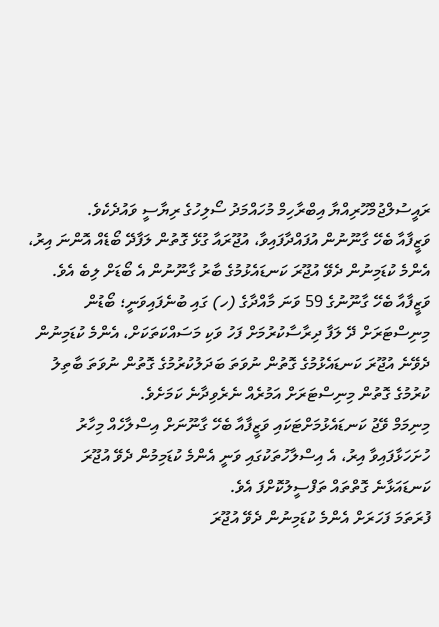ރައީސުލްޖުމްހޫރިއްޔާ އިބްރާހިމް މުހައްމަދު ސޯލިހުގެ ރިޔާސީ ވައުދެކެވެ.
ވަޒީފާއާ ބެހޭ ގާނޫނުން އުފައްދާފައިވާ، އުޖޫރައާ ގުޅޭ ގޮތުން ލަފާދޭ ބޯޑެއް އޮންނަ އިރު، އެންމެ ކުޑަމިނުން ދެވޭ އުޖޫރަ ކަނޑައެޅުމުގެ ބާރު ގާނޫނުން އެ ބޯޑަށް ލިބެ އެވެ.
ވަޒީފާއާ ބެހޭ ގާނޫނުގެ 59 ވަނަ މާއްދާގެ (ހ) ގައި ބުނެފައިވަނީ؛ ބޯޑުން މިނިސްޓަރަށް ދޭ ލަފާ ދިރާސާކުރުމަށް ފަހު ވަކި މަސައްކަތަކަށް، އެންމެ ކުޑަމިނުން ދެވޭނެ އުޖޫރަ ކަނޑައެޅުމުގެ ގޮތުން ނުވަތަ ބަދަލުކުރުމުގެ ގޮތުން ނުވަތަ ބާތިލު ކުރުމުގެ ގޮތުން މިނިސްޓަރަށް އަމުރެއް ނެރެވިދާނެ ކަމަށެވެ.
މިނިމަމް ވޭޖު ކަނޑައެޅުމަށްޓަކައި ވަޒީފާއާ ބެހޭ ގާނޫނަށް އިސްލާހެއް މިހާރު ހުށަހަޅާފައިވާ އިރު، އެ އިސްލާހުތަކުގައި ވަނީ އެންމެ ކުޑަމިމުން ދެވޭ އުޖޫރަ ކަނޑައަޅާނެ ގޮތްތައް ތަފްސީލުކޮށްފަ އެވެ.
ފުރަތަމަ ފަހަރަށް އެންމެ ކުޑަމިނުން ދެވޭ އުޖޫރަ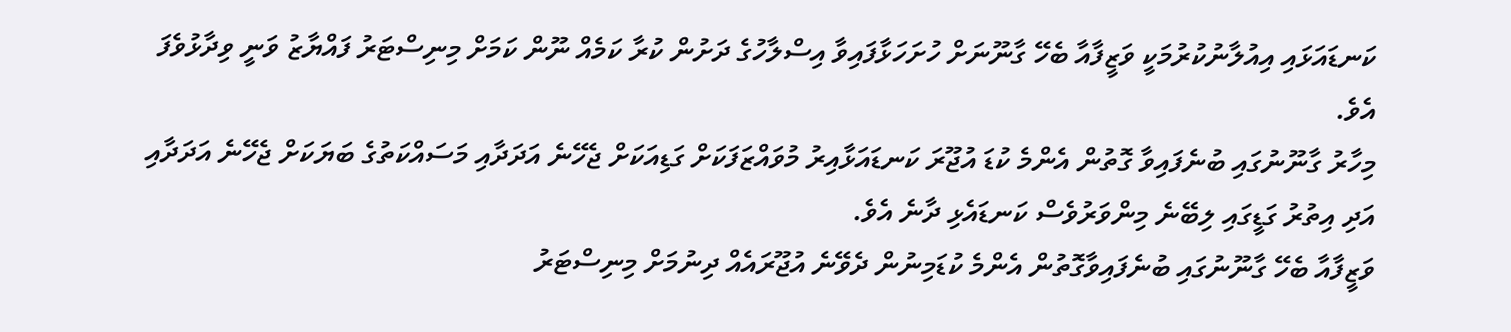ކަނޑައަޅައި އިއުލާނުކުރުމަކީ ވަޒީފާއާ ބެހޭ ގާނޫނަށް ހުށަހަޅާފައިވާ އިސްލާހުގެ ދަށުން ކުރާ ކަމެއް ނޫން ކަމަށް މިނިސްޓަރު ފައްޔާޒު ވަނީ ވިދާޅުވެފަ އެވެ.
މިހާރު ގާނޫނުގައި ބުނެފައިވާ ގޮތުން އެންމެ ކުޑަ އުޖޫރަ ކަނޑައަޅާއިރު މުވައްޒަފަކަށް ގަޑިއަކަށް ޖެހޭނެ އަދަދާއި މަސައްކަތުގެ ބަޔަކަށް ޖެހޭނެ އަދަދާއި އަދި އިތުރު ގަޑީގައި ލިބޭނެ މިންވަރުވެސް ކަނޑައެޅި ދާނެ އެވެ.
ވަޒީފާއާ ބެހޭ ގާނޫނުގައި ބުނެފައިވާގޮތުން އެންމެ ކުޑަމިނުން ދެވޭނެ އުޖޫރައެއް ދިނުމަށް މިނިސްޓަރު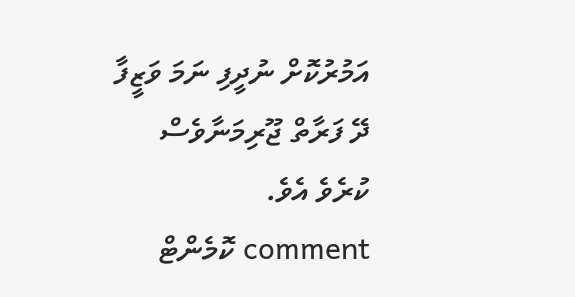އަމުރުކޮށް ނުދީފި ނަމަ ވަޒީފާ ދޭ ފަރާތް ޖޫރިމަނާވެސް ކުރެވެ އެވެ.
comment ކޮމެންޓް